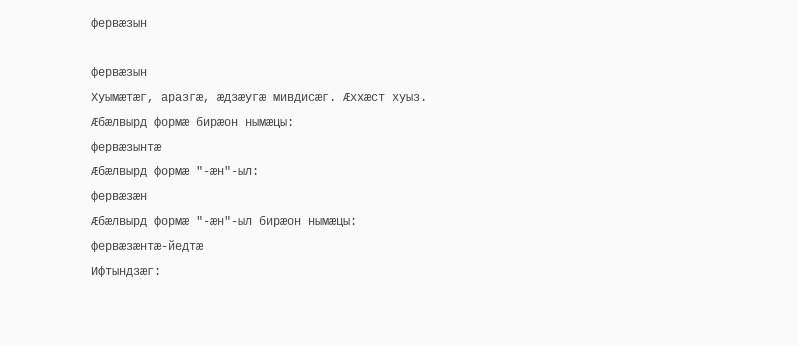фервæзын

фервæзын
Хуымæтæг, аразгæ, æдзæугæ мивдисæг. Æххæст хуыз.
Æбæлвырд формæ бирæон нымæцы:
фервæзынтæ
Æбæлвырд формæ "-æн"-ыл:
фервæзæн
Æбæлвырд формæ "-æн"-ыл бирæон нымæцы:
фервæзæнтæ-йедтæ
Ифтындзæг: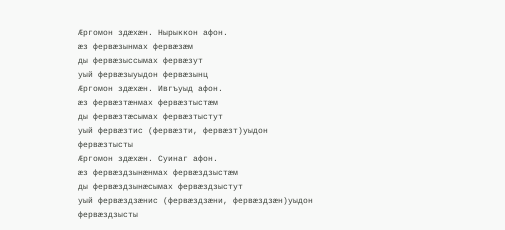Æргомон здæхæн. Нырыккон афон.
æз фервæзынмах фервæзæм
ды фервæзыссымах фервæзут
уый фервæзыуыдон фервæзынц
Æргомон здæхæн. Ивгъуыд афон.
æз фервæзтæнмах фервæзтыстæм
ды фервæзтæсымах фервæзтыстут
уый фервæзтис (фервæзти, фервæзт)уыдон фервæзтысты
Æргомон здæхæн. Суинаг афон.
æз фервæздзынæнмах фервæздзыстæм
ды фервæздзынæсымах фервæздзыстут
уый фервæздзæнис (фервæздзæни, фервæздзæн)уыдон фервæздзысты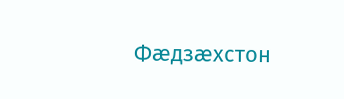Фæдзæхстон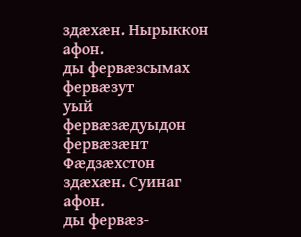здæхæн. Нырыккон афон.
ды фервæзсымах фервæзут
уый фервæзæдуыдон фервæзæнт
Фæдзæхстон здæхæн. Суинаг афон.
ды фервæз-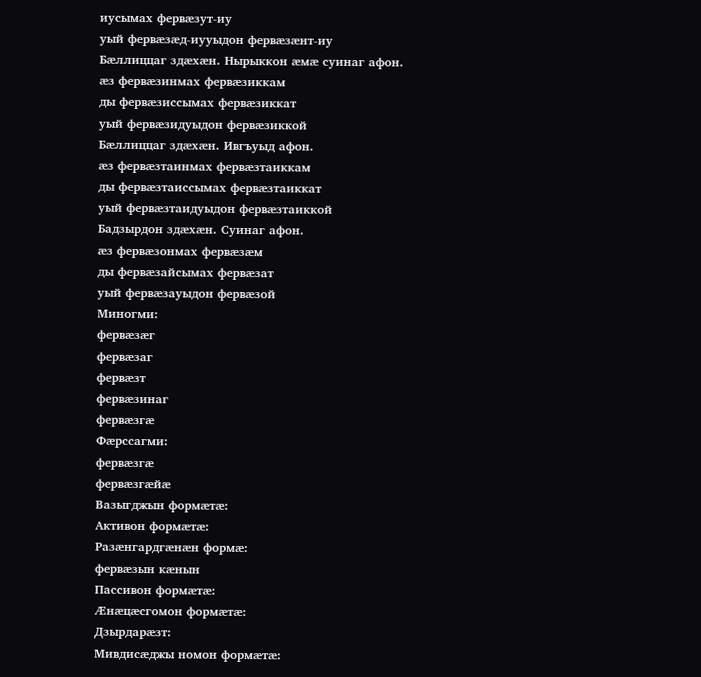иусымах фервæзут-иу
уый фервæзæд-иууыдон фервæзæнт-иу
Бæллиццаг здæхæн. Нырыккон æмæ суинаг афон.
æз фервæзинмах фервæзиккам
ды фервæзиссымах фервæзиккат
уый фервæзидуыдон фервæзиккой
Бæллиццаг здæхæн. Ивгъуыд афон.
æз фервæзтаинмах фервæзтаиккам
ды фервæзтаиссымах фервæзтаиккат
уый фервæзтаидуыдон фервæзтаиккой
Бадзырдон здæхæн. Суинаг афон.
æз фервæзонмах фервæзæм
ды фервæзайсымах фервæзат
уый фервæзауыдон фервæзой
Миногми:
фервæзæг
фервæзаг
фервæзт
фервæзинаг
фервæзгæ
Фæрссагми:
фервæзгæ
фервæзгæйæ
Вазыгджын формæтæ:
Активон формæтæ:
Разæнгардгæнæн формæ:
фервæзын кæнын
Пассивон формæтæ:
Æнæцæсгомон формæтæ:
Дзырдарæзт:
Мивдисæджы номон формæтæ: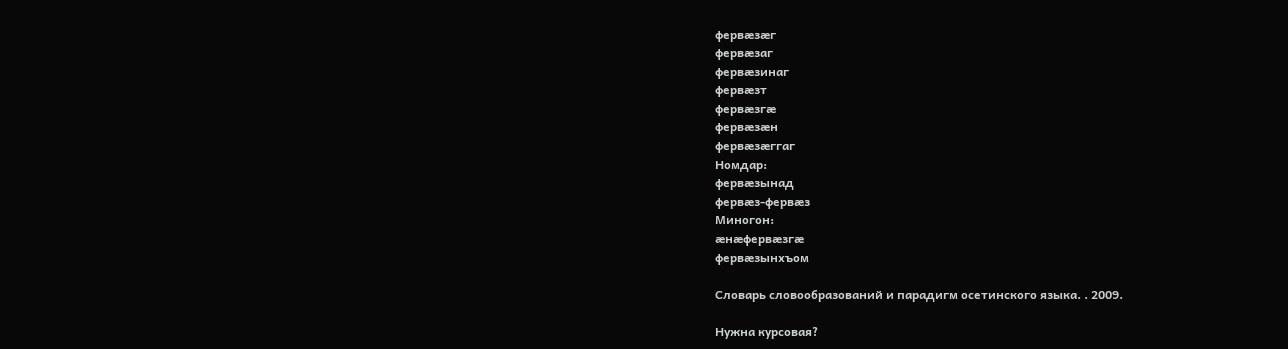фервæзæг
фервæзаг
фервæзинаг
фервæзт
фервæзгæ
фервæзæн
фервæзæггаг
Номдар:
фервæзынад
фервæз-фервæз
Миногон:
æнæфервæзгæ
фервæзынхъом

Словарь словообразований и парадигм осетинского языка. . 2009.

Нужна курсовая?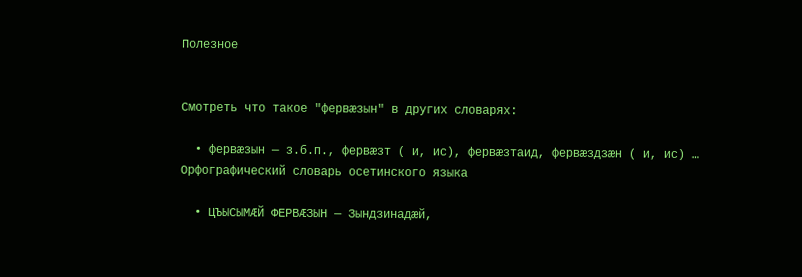Полезное


Смотреть что такое "фервæзын" в других словарях:

  • фервæзын — з.б.п., фервæзт ( и, ис), фервæзтаид, фервæздзæн ( и, ис) …   Орфографический словарь осетинского языка

  • ЦЪЫСЫМÆЙ ФЕРВÆЗЫН — Зындзинадæй,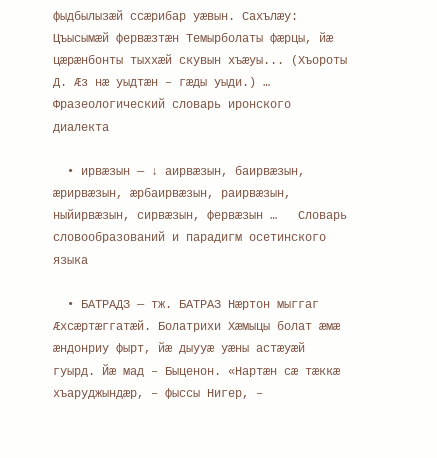фыдбылызæй ссæрибар уæвын. Сахълæу: Цъысымæй фервæзтæн Темырболаты фæрцы, йæ цæрæнбонты тыххæй скувын хъæуы... (Хъороты Д. Æз нæ уыдтæн – гæды уыди.) …   Фразеологический словарь иронского диалекта

  • ирвæзын — ↓ аирвæзын, баирвæзын, æрирвæзын, æрбаирвæзын, раирвæзын, ныйирвæзын, сирвæзын, фервæзын …   Словарь словообразований и парадигм осетинского языка

  • БАТРАДЗ — тж. БАТРАЗ Нæртон мыггаг Æхсæртæггатæй. Болатрихи Хæмыцы болат æмæ æндонриу фырт, йæ дыууæ уæны астæуæй гуырд. Йæ мад – Быценон. «Нартæн сæ тæккæ хъаруджындæр, – фыссы Нигер, –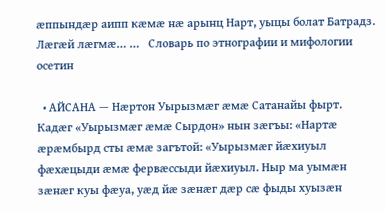æппындæр аипп кæмæ нæ арынц Нарт, уыцы болат Батрадз. Лæгæй лæгмæ… …   Словарь по этнографии и мифологии осетин

  • АЙСАНА — Нæртон Уырызмæг æмæ Сатанайы фырт. Кадæг «Уырызмæг æмæ Сырдон» нын зæгъы: «Нартæ æрæмбырд сты æмæ загътой: «Уырызмæг йæхиуыл фæхæцыди æмæ фервæссыди йæхиуыл. Ныр ма уымæн зæнæг куы фæуа, уæд йæ зæнæг дæр сæ фыды хуызæн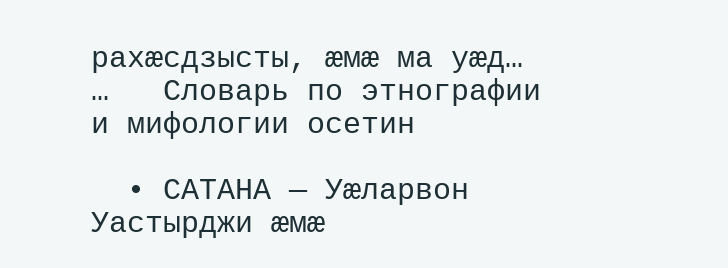рахæсдзысты, æмæ ма уæд… …   Словарь по этнографии и мифологии осетин

  • САТАНА — Уæларвон Уастырджи æмæ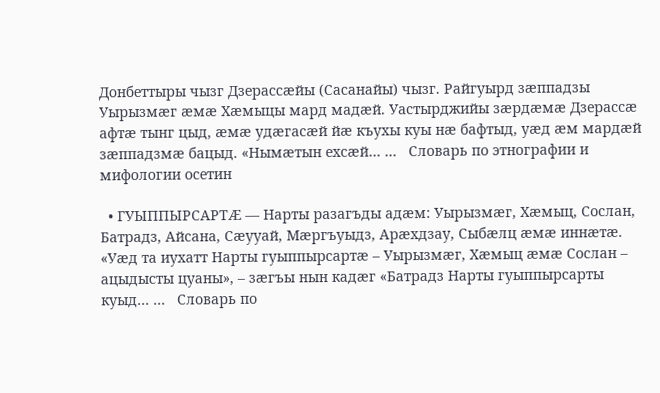Донбеттыры чызг Дзерассæйы (Сасанайы) чызг. Райгуырд зæппадзы Уырызмæг æмæ Хæмыцы мард мадæй. Уастырджийы зæрдæмæ Дзерассæ афтæ тынг цыд, æмæ удæгасæй йæ къухы куы нæ бафтыд, уæд æм мардæй зæппадзмæ бацыд. «Нымæтын ехсæй… …   Словарь по этнографии и мифологии осетин

  • ГУЫППЫРСАРТÆ — Нарты разагъды адæм: Уырызмæг, Хæмыц, Сослан, Батрадз, Айсана, Сæууай, Мæргъуыдз, Арæхдзау, Сыбæлц æмæ иннæтæ. «Уæд та иухатт Нарты гуыппырсартæ – Уырызмæг, Хæмыц æмæ Сослан – ацыдысты цуаны», – зæгъы нын кадæг «Батрадз Нарты гуыппырсарты куыд… …   Словарь по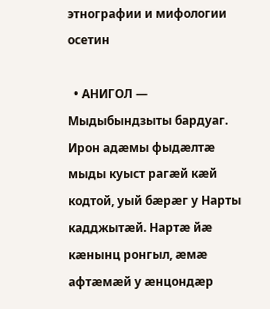этнографии и мифологии осетин

  • АНИГОЛ — Мыдыбындзыты бардуаг. Ирон адæмы фыдæлтæ мыды куыст рагæй кæй кодтой, уый бæрæг у Нарты кадджытæй. Нартæ йæ кæнынц ронгыл, æмæ афтæмæй у æнцондæр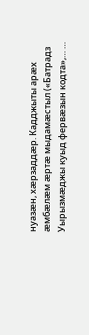нуазæн, хæрзаддæр. Кадджыты арæх æмбæлæм æртæ мыдамæстыл («Батрадз Уырызмæджы куыд фервæзын кодта»,… …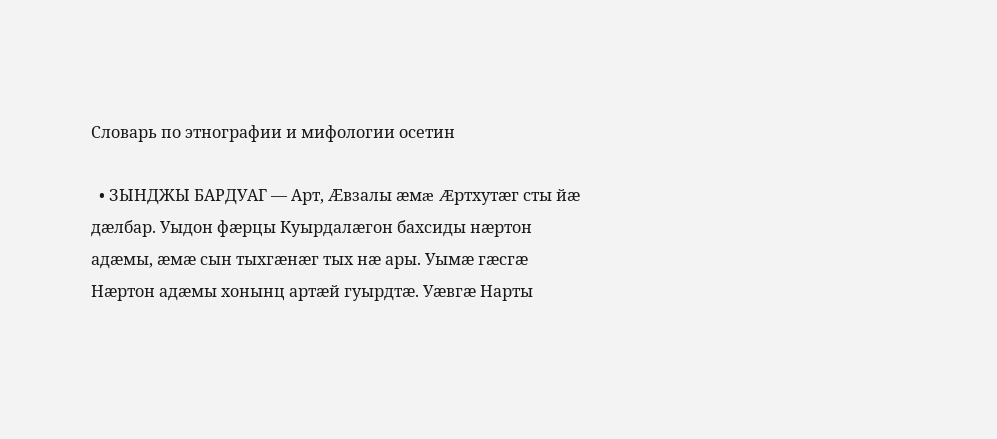Словарь по этнографии и мифологии осетин

  • ЗЫНДЖЫ БАРДУАГ — Арт, Æвзалы æмæ Æртхутæг сты йæ дæлбар. Уыдон фæрцы Куырдалæгон бахсиды нæртон адæмы, æмæ сын тыхгæнæг тых нæ ары. Уымæ гæсгæ Нæртон адæмы хонынц артæй гуырдтæ. Уæвгæ Нарты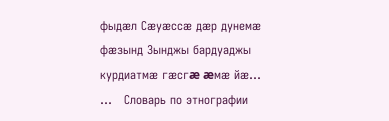фыдæл Сæуæссæ дæр дунемæ фæзынд Зынджы бардуаджы курдиатмæ гæсгæ æмæ йæ… …   Словарь по этнографии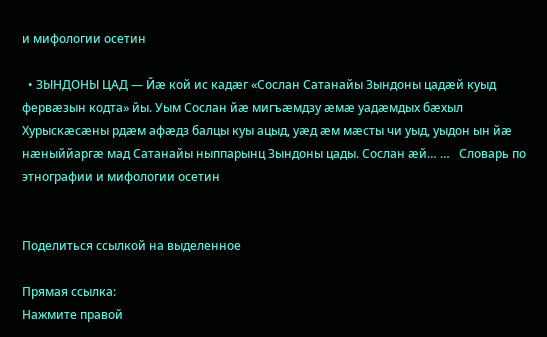и мифологии осетин

  • ЗЫНДОНЫ ЦАД — Йæ кой ис кадæг «Сослан Сатанайы Зындоны цадæй куыд фервæзын кодта» йы. Уым Сослан йæ мигъæмдзу æмæ уадæмдых бæхыл Хурыскæсæны рдæм афæдз балцы куы ацыд, уæд æм мæсты чи уыд, уыдон ын йæ нæныййаргæ мад Сатанайы ныппарынц Зындоны цады. Сослан æй… …   Словарь по этнографии и мифологии осетин


Поделиться ссылкой на выделенное

Прямая ссылка:
Нажмите правой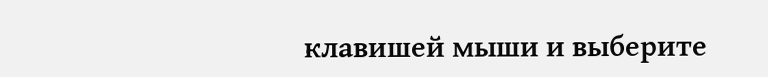клавишей мыши и выберите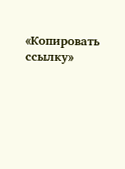«Копировать ссылку»